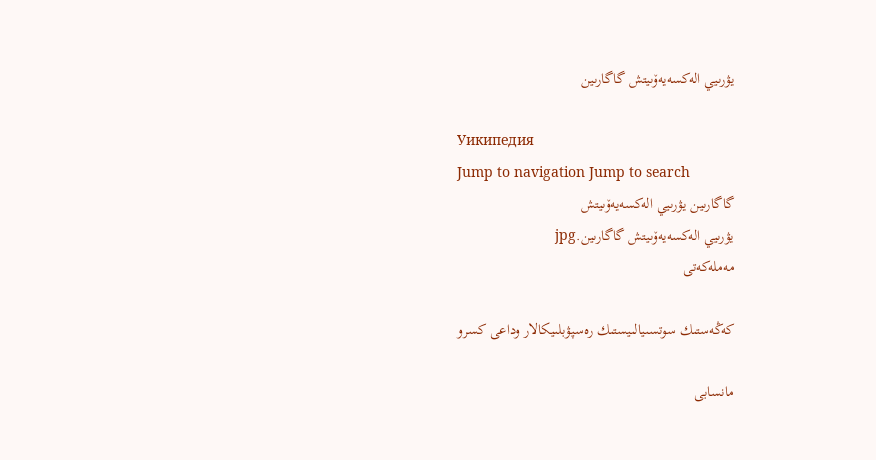يۋرىيي الەكسەيەۆىيتش گاگارىين

Уикипедия
Jump to navigation Jump to search
گاگارىين يۋرىيي الەكسەيەۆىيتش
يۋرىيي الەكسەيەۆىيتش گاگارىين.jpg
مەملەكەتى

كەڭەستىك سوتسىيالىيستىك رەسپۋبلىيكالار وداعى كسرو

مانسابى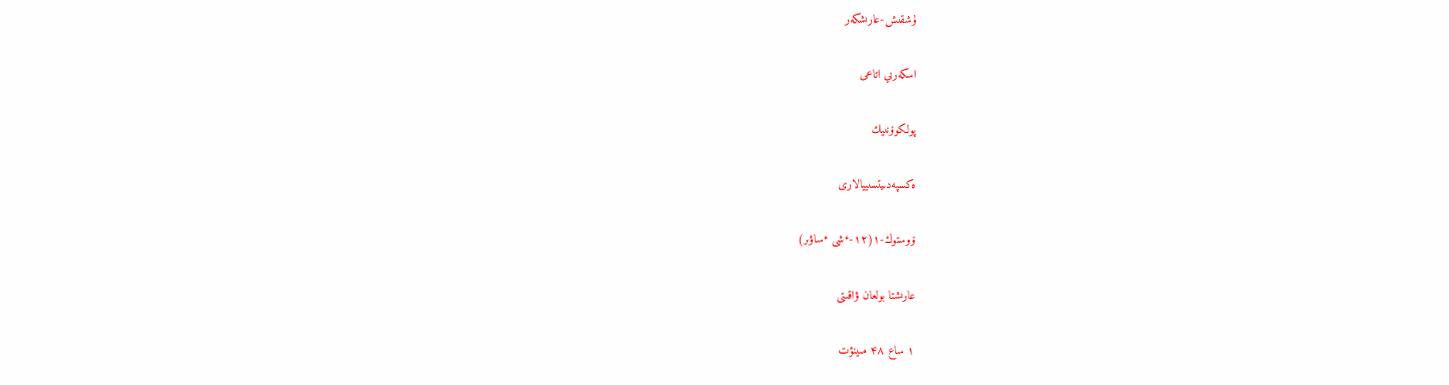ۇشقىش-عارىشكەر

اسكەرىي اتاعى

پولكوۆنىيك

ەكسپەدىيتسىييالارى

ۆوستوك-۱(۱۲-ٴشى ٴساۋىر)

عارىشتا بولعان ۋاقىتى

۱ ساع ۴۸ مىينۋت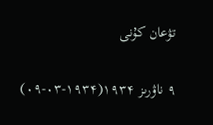تۋعان كۇنى

۹ ناۋرىز ۱۹۳۴(۱۹۳۴-۰۳-۰۹)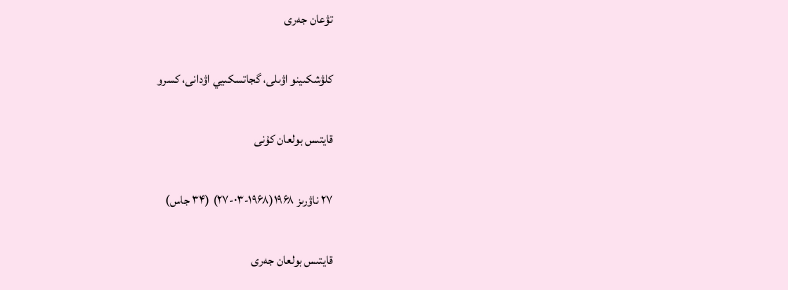تۋعان جەرى

كلۋشكىينو اۋىلى، گجاتسكىيي اۋدانى، كسرو

قايتىس بولعان كۇنى

۲۷ ناۋرىز ۱۹۶۸(۱۹۶۸-۰۳-۲۷) (۳۴ جاس)

قايتىس بولعان جەرى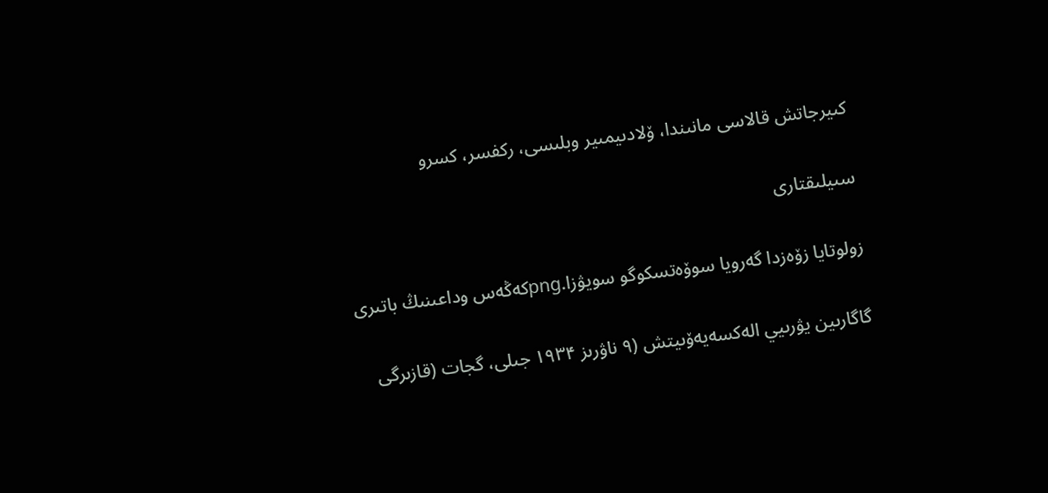كىيرجاتش قالاسى مانىندا، ۆلادىيمىير وبلىسى، ركفسر، كسرو

سىيلىقتارى

زولوتايا زۆەزدا گەرويا سوۆەتسكوگو سويۋزا.pngكەڭەس وداعىنىڭ باتىرى

گاگارىين يۋرىيي الەكسەيەۆىيتش (۹ ناۋرىز ۱۹۳۴ جىلى، گجات (قازىرگى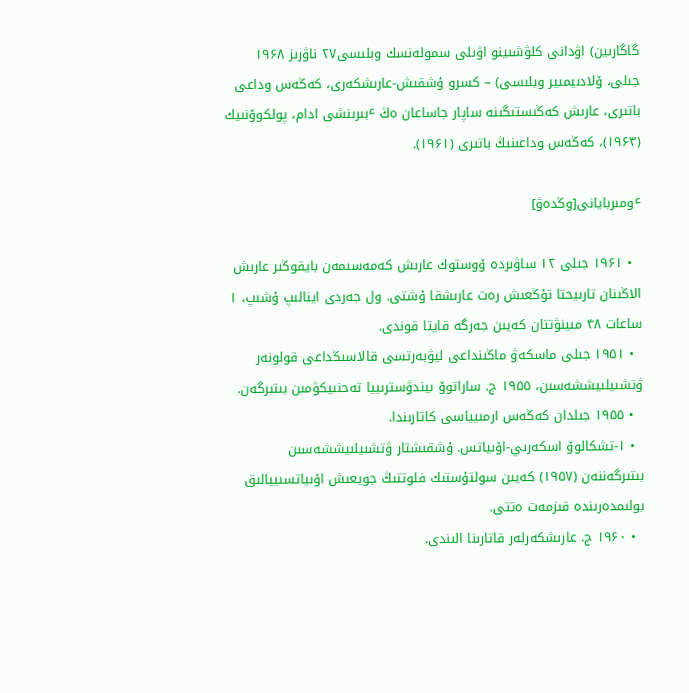گاگارىين) اۋدانى كلۋشىينو اۋىلى سمولەنسك وبلىسى۲۷ ناۋرىز ۱۹۶۸ جىلى، ۆلادىيمىير وبلىسى) – كسرو ۇشقىش-عارىشكەرى، كەڭەس وداعى باتىرى، عارىش كەڭىستىگىنە ساپار جاساعان ەڭ ٴبىرىنشى ادام، پولكوۆنىيك (۱۹۶۳)، كەڭەس وداعىنىڭ باتىرى (۱۹۶۱).

ٴومىربايانى[وڭدەۋ]

  • ۱۹۶۱ جىلى ۱۲ ساۋىردە ۆوستوك عارىش كەمەسىمەن بايقوڭىر عارىش الاڭىنان تارىيحتا تۇڭعىش رەت عارىشقا ۇشتى. ول جەردى اينالىپ ۇشىپ، ۱ ساعات ۴۸ مىينۋتتان كەيىن جەرگە قايتا قوندى.
  • ۱۹۵۱ جىلى ماسكەۋ ماڭىنداعى ليۋبەرتسى قالاسىڭداعى قولونەر ۋتشىيلىيششەسىن، ۱۹۵۵ ج. ساراتوۆ ىيندۋسترىييا تەحنىيكۋمىن بىتىرگەن.
  • ۱۹۵۵ جىلدان كەڭەس ارمىيياسى كاتارىندا.
  • ۱-تشكالوۆ اسكەرىي-اۆىياتس. ۇشقىشتار ۋتشىيلىيششەسىن بىتىرگەننەن (۱۹۵۷) كەيىن سولتۇستىك فلوتتىڭ جويعىش اۆىياتسىييالىق بولىمدەرىندە قىزمەت ەتتى.
  • ۱۹۶۰ ج. عارىشكەرلەر قاتارىنا الىندى.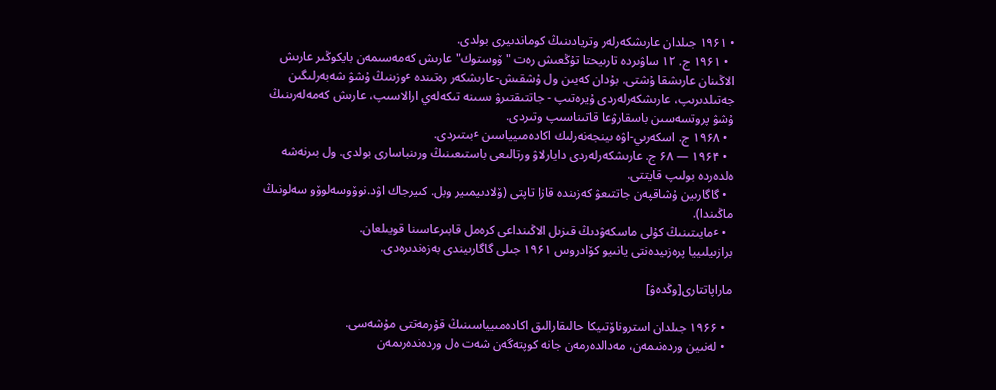• ۱۹۶۱ جىلدان عارىشكەرلەر وتريادىنىڭ كوماندىيرى بولدى.
  • ۱۹۶۱ ج. ۱۲ ساۋىردە تارىيحتا تۇڭعىش رەت "ۆوستوك" عارىش كەمەسىمەن بايكوڭىر عارىش الاڭىنان عارىشقا ۇشتى. بۇدان كەيىن ول ۇشقىش-عارىشكەر رەتىندە ٴوزىنىڭ ۇشۋ شەبەرلىگىن جەتىلدىرىپ، عارىشكەرلەردى ۇيرەتىپ - جاتتىقتىرۋ ىسىنە تىكەلەي ارالاسىپ، عارىش كەمەلەرىنىڭ ۇشۋ پروتسەسىن باسقارۋعا قاتىناسىپ وتىردى.
  • ۱۹۶۸ ج. اسكەرىي-اۋە ىينجەنەرلىك اكادەمىيياسىن ٴبىتىردى.
  • ۱۹۶۴ — ۶۸ ج. عارىشكەرلەردى دايارلاۋ ورتالىعى باستىعىنىڭ ورىنباسارى بولدى. ول بىرنەشە ەلدەردە بولىپ قايتتى.
  • گاگارىين ۇشاقپەن جاتتىعۋ كەزىندە قازا تاپتى (ۆلادىيمىير وبل. كىيرجاك اۋد.نوۆوسەلوۆو سەلونىڭ ماڭىندا).
  • ٴمايىتىنىڭ كۇلى ماسكەۋدىڭ قىزىل الاڭىنداعى كرەمل قابىرعاسىنا قويىلعان.
برازىيلىييا پرەزىيدەنتى يانىيو كۆادروس ۱۹۶۱ جىلى گاگارىيندى بەزەندىرەدى.

ماراپاتتارى[وڭدەۋ]

  • ۱۹۶۶ جىلدان استروناۆتىيكا حالىقارالىق اكادەمىيياسىنىڭ قۇرمەتتى مۇشەسى.
  • لەنىين وردەنىمەن، مەدالدەرمەن جانە كوپتەگەن شەت ەل وردەندەرىمەن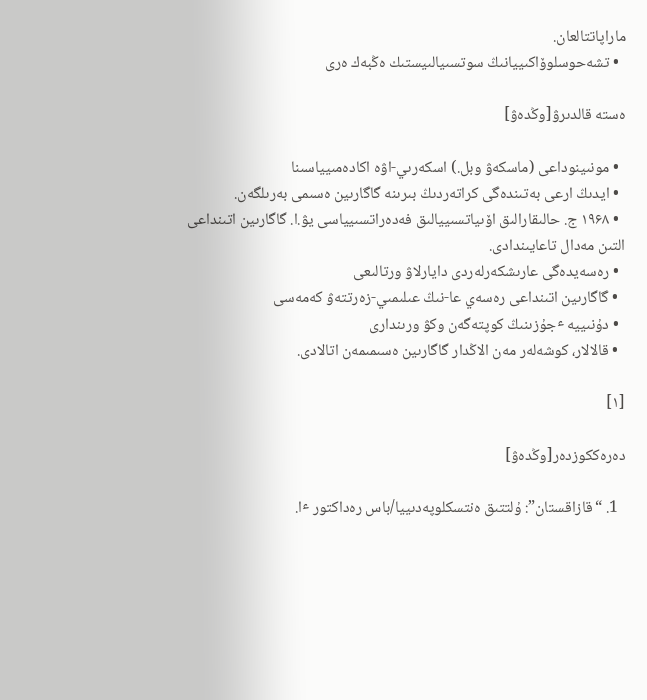ماراپاتتالعان.
  • تشەحوسلوۆاكىييانىڭ سوتسىيالىيستىك ەڭبەك ەرى

ەستە قالدىرۋ[وڭدەۋ]

  • مونىينوداعى (ماسكەۋ وبل.) اسكەرىي-اۋە اكادەمىيياسىنا
  • ايدىڭ ارعى بەتىندەگى كراتەردىڭ بىرىنە گاگارىين ەسىمى بەرىلگەن.
  • ۱۹۶۸ ج. حالىقارالىق اۆىياتسىييالىق فەدەراتسىيياسى يۋ.ا. گاگارىين اتىنداعى التىن مەدال تاعايىندادى.
  • رەسەيدەگى عارىشكەرلەردى دايارلاۋ ورتالىعى
  • گاگارىين اتىنداعى رەسەي عا-نىڭ عىلىمىي-زەرتتەۋ كەمەسى
  • دۇنىييە ٴجۇزىنىڭ كوپتەگەن وكۋ ورىندارى
  • قالالار، كوشەلەر مەن الاڭدار گاگارىين ەسىمىمەن اتالادى.

[۱]

دەرەككوزدەر[وڭدەۋ]

  1. “قازاقستان”: ۇلتتىق ەنتسكلوپەدىييا/باس رەداكتور ٴا.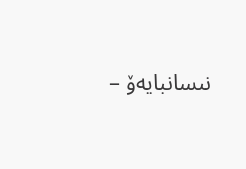نىسانبايەۆ –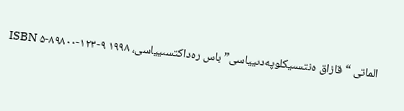الماتى “قازاق ەنتسىيكلوپەدىيياسى” باس رەداكتسىيياسى، ۱۹۹۸ ISBN ۵-۸۹۸۰۰-۱۲۳-۹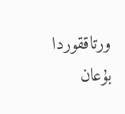ورتاققوردا بۇعان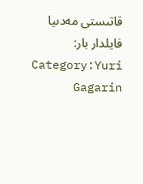قاتىستى مەدىيا فايلدار بار: Category:Yuri Gagarin